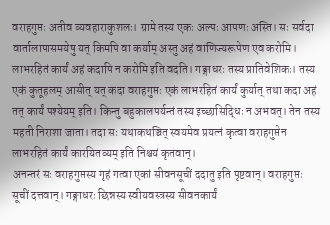वराहगुप्तः अतीव व्यवहाराकुशलः। ग्रामे तस्य एकः अल्पः आपणः अस्ति। सः सर्वदा वार्तालापासमयेषु यत् किमपि वा कर्याम् अस्तु अहं वाणिज्यरूपेण एव करोमि। लाभरहितं कार्यं अहं कदापि न करोमि इति वदति। गङ्गाधरः तस्य प्रातिवेशिकः। तस्य एकं कुतूहलम् आसीत् यत् कदा वराहगुप्तः एकं लाभरहितं कार्यं कुर्यात् तथा कदा अहं तत् कार्यं पश्येयम् इति। किन्तु बहुकालपर्यन्तं तस्य इच्छासिद्धिः न अभवत्। तेन तस्य महती निराशा जाता। तदा सः यथाकथञ्चित् स्वयमेव प्रयत्नं कृत्वा वराहगुप्तेन लाभरहितं कार्यं कारयितव्यम् इति निश्चयं कृतवान्।
अनन्तरं सः वराहगुप्तस्य गृहं गत्वा एकां सीवनसूचीं ददातु इति पृष्टवान्। वराहगुप्तः सूचीं दत्तवान्। गङ्गाधरः छिन्नस्य स्वीयवस्त्रस्य सीवनकार्यं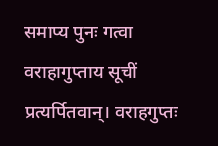समाप्य पुनः गत्वा वराहागुप्ताय सूचीं प्रत्यर्पितवान्। वराहगुप्तः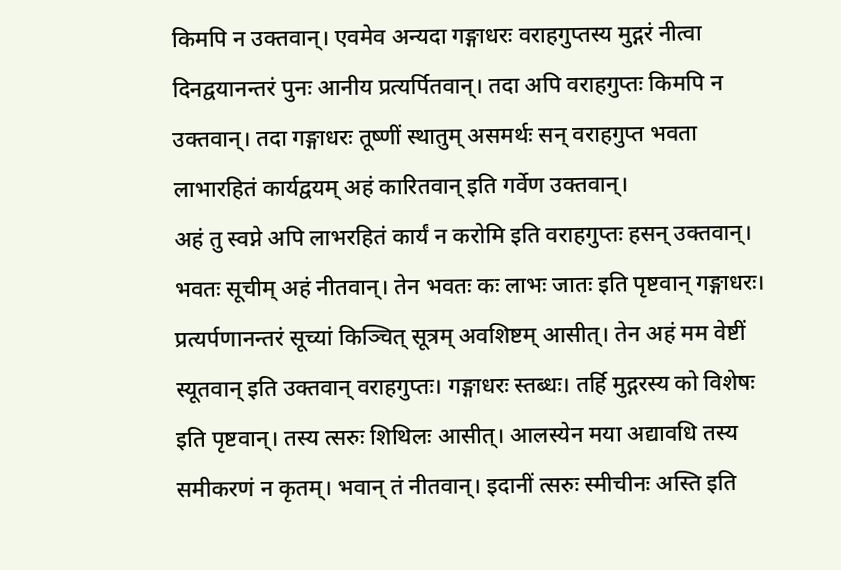किमपि न उक्तवान्। एवमेव अन्यदा गङ्गाधरः वराहगुप्तस्य मुद्गरं नीत्वा दिनद्वयानन्तरं पुनः आनीय प्रत्यर्पितवान्। तदा अपि वराहगुप्तः किमपि न उक्तवान्। तदा गङ्गाधरः तूष्णीं स्थातुम् असमर्थः सन् वराहगुप्त भवता लाभारहितं कार्यद्वयम् अहं कारितवान् इति गर्वेण उक्तवान्।
अहं तु स्वप्ने अपि लाभरहितं कार्यं न करोमि इति वराहगुप्तः हसन् उक्तवान्। भवतः सूचीम् अहं नीतवान्। तेन भवतः कः लाभः जातः इति पृष्टवान् गङ्गाधरः। प्रत्यर्पणानन्तरं सूच्यां किञ्चित् सूत्रम् अवशिष्टम् आसीत्। तेन अहं मम वेष्टीं स्यूतवान् इति उक्तवान् वराहगुप्तः। गङ्गाधरः स्तब्धः। तर्हि मुद्गरस्य को विशेषः इति पृष्टवान्। तस्य त्सरुः शिथिलः आसीत्। आलस्येन मया अद्यावधि तस्य समीकरणं न कृतम्। भवान् तं नीतवान्। इदानीं त्सरुः स्मीचीनः अस्ति इति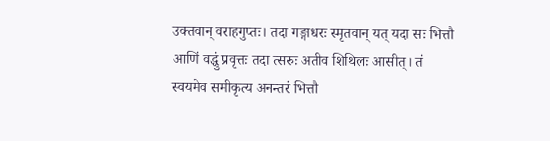उक्तवान् वराहगुप्तः। तदा गङ्गाधरः स्मृतवान् यत् यदा सः भित्तौ आणिं वद्धुं प्रवृत्तः तदा त्सरुः अतीव शिथिलः आसीत्। तं स्वयमेव समीकृत्य अनन्तरं भित्तौ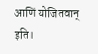आणिं योजितवान् इति।